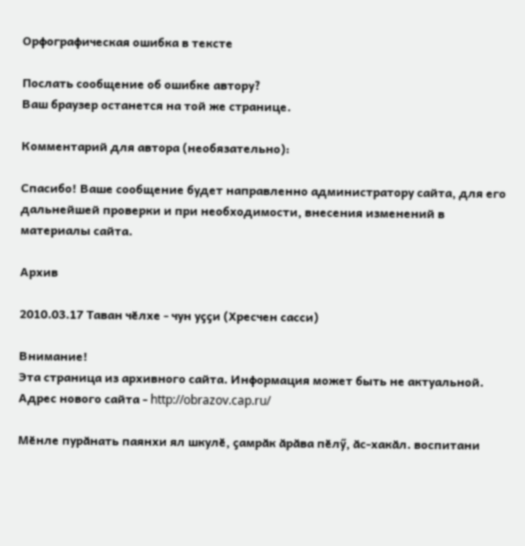Орфографическая ошибка в тексте

Послать сообщение об ошибке автору?
Ваш браузер останется на той же странице.

Комментарий для автора (необязательно):

Спасибо! Ваше сообщение будет направленно администратору сайта, для его дальнейшей проверки и при необходимости, внесения изменений в материалы сайта.

Архив

2010.03.17 Таван чӗлхе - чун уҫҫи (Хресчен сасси)

Внимание!
Эта страница из архивного сайта. Информация может быть не актуальной.
Адрес нового сайта - http://obrazov.cap.ru/

Мӗнле пурӑнать паянхи ял шкулӗ, ҫамрӑк ӑрӑва пӗлӳ, ӑс-хакӑл. воспитани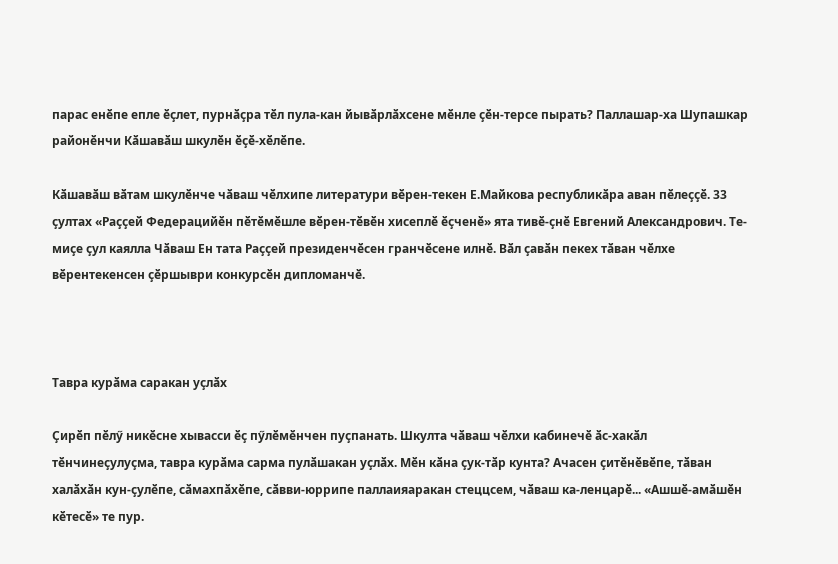парас енӗпе епле ӗҫлет, пурнӑҫра тӗл пула-кан йывӑрлӑхсене мӗнле ҫӗн-терсе пырать? Паллашар-ха Шупашкар районӗнчи Кӑшавӑш шкулӗн ӗҫӗ-хӗлӗпе.

Кӑшавӑш вӑтам шкулӗнче чӑваш чӗлхипе литератури вӗрен-текен Е.Майкова республикӑра аван пӗлеҫҫӗ. 33 ҫултах «Раҫҫей Федерацийӗн пӗтӗмӗшле вӗрен-тӗвӗн хисеплӗ ӗҫченӗ» ята тивӗ-ҫнӗ Евгений Александрович. Те-миҫе ҫул каялла Чӑваш Ен тата Раҫҫей президенчӗсен гранчӗсене илнӗ. Вӑл ҫавӑн пекех тӑван чӗлхе вӗрентекенсен ҫӗршыври конкурсӗн дипломанчӗ.



Тавра курӑма саракан уҫлӑх

Ҫирӗп пӗлӳ никӗсне хывасси ӗҫ пӳлӗмӗнчен пуҫпанать. Шкулта чӑваш чӗлхи кабинечӗ ӑс-хакӑл тӗнчинеҫулуҫма, тавра курӑма сарма пулӑшакан уҫлӑх. Мӗн кӑна ҫук-тӑр кунта? Ачасен ҫитӗнӗвӗпе, тӑван халӑхӑн кун-ҫулӗпе, сӑмахпӑхӗпе, сӑвви-юррипе паллаияаракан стеццсем, чӑваш ка-ленцарӗ... «Ашшӗ-амӑшӗн кӗтесӗ» те пур.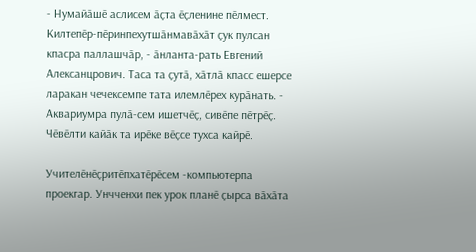- Нумайӑшӗ аслисем ӑҫта ӗҫленине пӗлмест. Килтепӗр-пӗринпехутшӑнмавӑхӑт ҫук пулсан кпасра паллашчӑр, - ӑнланта-рать Евгений Алексанцрович. Таса та ҫутӑ, хӑтлӑ кпасс ешерсе ларакан чечексемпе тата илемлӗрех курӑнать. - Аквариумра пулӑ-сем ишетчӗҫ, сивӗпе пӗтрӗҫ. Чӗвӗлти кайӑк та ирӗке вӗҫсе тухса кайрӗ.

Учителӗнӗҫритӗпхатӗрӗсем -компьютерпа проекгар. Унчченхи пек урок планӗ ҫырса вӑхӑта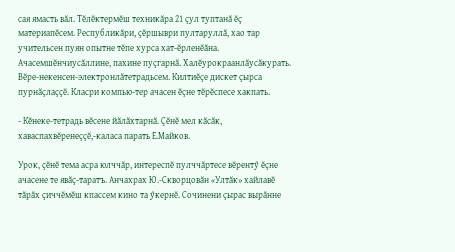сая ямасть вӑл. Тӗлӗктермӗш техникӑра 21 ҫул туптанӑ ӗҫ материапӗсем. Республикӑри, ҫӗршыври пултаруллӑ, хао тар учительсен пуян опытне тӗпе хурса хат-ӗрленӗӑна. Ачасемшӗнчиусӑллине, пахине пуҫгарнӑ. Халӗурокраанлӑусӑкурать. Вӗре-некенсен-электронлӑтетрадьсем. Килтиӗҫе дискет ҫырса пурнӑҫлаҫҫӗ. Класри компью-тер ачасен ӗҫне тӗрӗспесе хакпать.

- Кӗнеке-тетрадь вӗсене йӑлӑхтарнӑ. Ҫӗнӗ мел кӑсӑк, хаваспахвӗренеҫҫӗ,-каласа парать Е.Майков.

Урок, ҫӗнӗ тема асра юлччӑр, интереспӗ пулччӑртесе вӗрентӳ ӗҫне ачасене те явӑҫ-таратъ. Анчахрах Ю.-Скворцовӑн «Ултӑк» хайлавӗ тӑрӑх ҫиччӗмӗш кпассем кино та ӳкернӗ. Сочинени ҫырас вырӑнне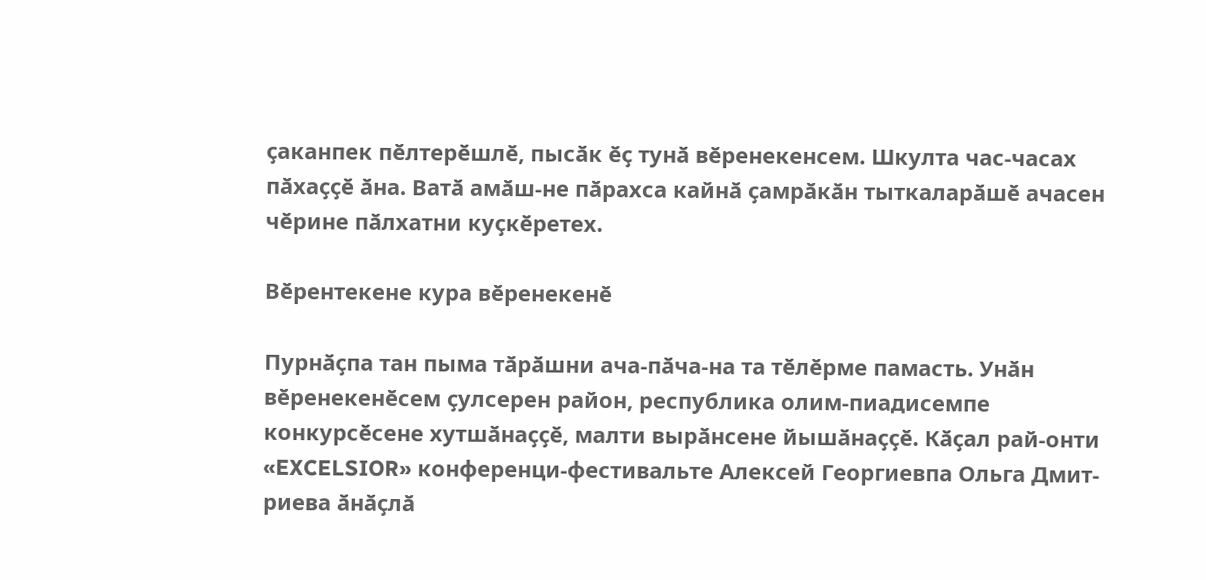ҫаканпек пӗлтерӗшлӗ, пысӑк ӗҫ тунӑ вӗренекенсем. Шкулта час-часах пӑхаҫҫӗ ӑна. Ватӑ амӑш-не пӑрахса кайнӑ ҫамрӑкӑн тыткаларӑшӗ ачасен чӗрине пӑлхатни куҫкӗретех.

Вӗрентекене кура вӗренекенӗ

Пурнӑҫпа тан пыма тӑрӑшни ача-пӑча-на та тӗлӗрме памасть. Унӑн вӗренекенӗсем ҫулсерен район, республика олим-пиадисемпе конкурсӗсене хутшӑнаҫҫӗ, малти вырӑнсене йышӑнаҫҫӗ. Кӑҫал рай-онти «EXCELSIOR» конференци-фестивальте Алексей Георгиевпа Ольга Дмит-риева ӑнӑҫлӑ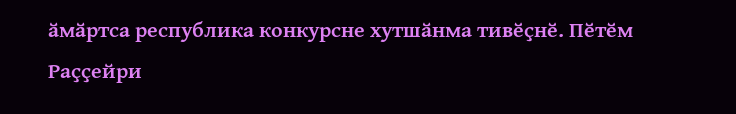ӑмӑртса республика конкурсне хутшӑнма тивӗҫнӗ. Пӗтӗм Раҫҫейри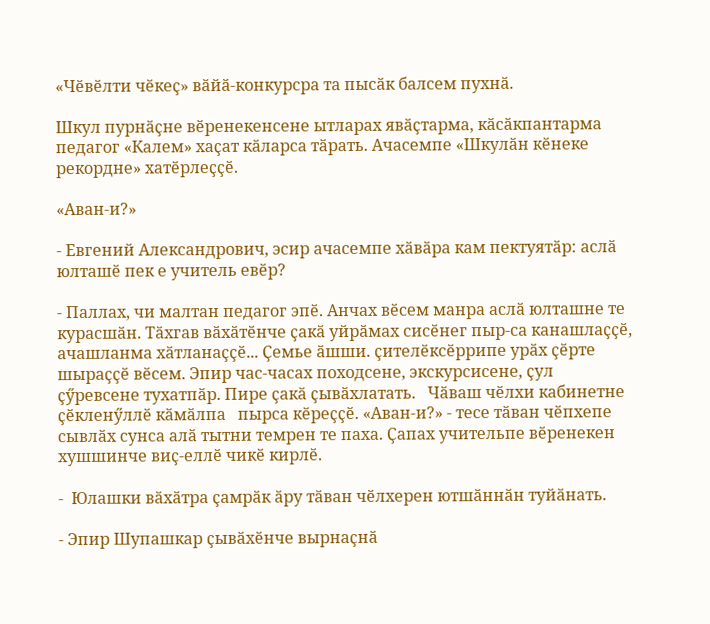«Чӗвӗлти чӗкеҫ» вӑйӑ-конкурсра та пысӑк балсем пухнӑ.

Шкул пурнӑҫне вӗренекенсене ытларах явӑҫтарма, кӑсӑкпантарма педагог «Калем» хаҫат кӑларса тӑрать. Ачасемпе «Шкулӑн кӗнеке рекордне» хатӗрлеҫҫӗ.

«Аван-и?»

- Евгений Александрович, эсир ачасемпе хӑвӑра кам пектуятӑр: аслӑ юлташӗ пек е учитель евӗр?

- Паллах, чи малтан педагог эпӗ. Анчах вӗсем манра аслӑ юлташне те курасшӑн. Тӑхгав вӑхӑтӗнче ҫакӑ уйрӑмах сисӗнег пыр-са канашлаҫҫӗ,  ачашланма хӑтланаҫҫӗ... Ҫемье ӑшши. ҫителӗксӗррипе урӑх ҫӗрте шыраҫҫӗ вӗсем. Эпир час-часах походсене, экскурсисене, ҫул ҫӳревсене тухатпӑр. Пире ҫакӑ ҫывӑхлатать.   Чӑваш чӗлхи кабинетне ҫӗкленӳллӗ кӑмӑлпа   пырса кӗреҫҫӗ. «Аван-и?» - тесе тӑван чӗпхепе сывлӑх сунса алӑ тытни темрен те паха. Ҫапах учительпе вӗренекен хушшинче виҫ-еллӗ чикӗ кирлӗ.

-  Юлашки вӑхӑтра ҫамрӑк ӑру тӑван чӗлхерен ютшӑннӑн туйӑнать.

- Эпир Шупашкар ҫывӑхӗнче вырнаҫнӑ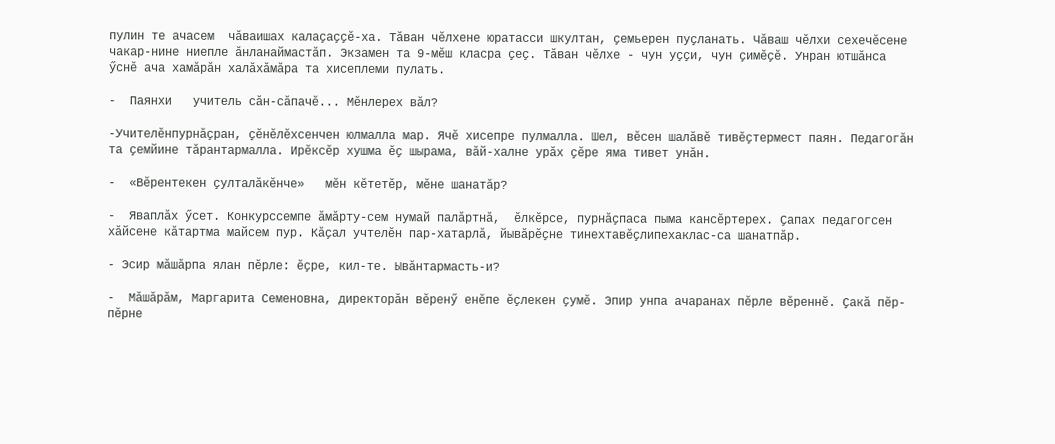пулин те ачасем  чӑваишах калаҫаҫҫӗ-ха. Тӑван чӗлхене юратасси шкултан, ҫемьерен пуҫланать. Чӑваш чӗлхи сехечӗсене чакар-нине ниепле ӑнланаймастӑп. Экзамен та 9-мӗш класра ҫеҫ. Тӑван чӗлхе - чун уҫҫи, чун ҫимӗҫӗ. Унран ютшӑнса ӳснӗ ача хамӑрӑн халӑхӑмӑра та хисеплеми пулать.

-  Паянхи   учитель сӑн-сӑпачӗ... Мӗнлерех вӑл?

-Учителӗнпурнӑҫран, ҫӗнӗлӗхсенчен юлмалла мар. Ячӗ хисепре пулмалла. Шел, вӗсен шалӑвӗ тивӗҫтермест паян. Педагогӑн та ҫемйине тӑрантармалла. Ирӗксӗр хушма ӗҫ шырама, вӑй-халне урӑх ҫӗре яма тивет унӑн.

-  «Вӗрентекен ҫулталӑкӗнче»   мӗн кӗтетӗр, мӗне шанатӑр?

-  Яваплӑх ӳсет. Конкурссемпе ӑмӑрту-сем нумай палӑртнӑ,  ӗлкӗрсе, пурнӑҫпаса пыма кансӗртерех. Ҫапах педагогсен хӑйсене кӑтартма майсем пур. Кӑҫал учтелӗн пар-хатарлӑ, йывӑрӗҫне тинехтавӗҫлипехаклас-са шанатпӑр.

- Эсир мӑшӑрпа ялан пӗрле: ӗҫре, кил-те. Ывӑнтармасть-и?

-  Мӑшӑрӑм, Маргарита Семеновна, директорӑн вӗренӳ енӗпе ӗҫлекен ҫумӗ. Эпир унпа ачаранах пӗрле вӗреннӗ. Ҫакӑ пӗр-пӗрне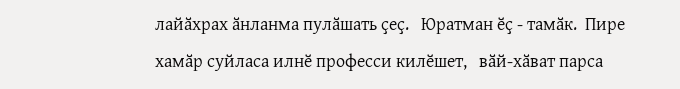лайӑхрах ӑнланма пулӑшать ҫеҫ.   Юратман ӗҫ - тамӑк.  Пире хамӑр суйласа илнӗ професси килӗшет,   вӑй-хӑват парса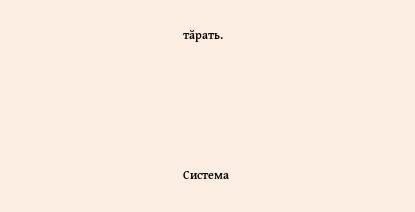тӑрать.





Система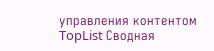управления контентом
TopList Сводная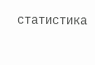статистика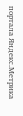портала Яндекс.Метрика